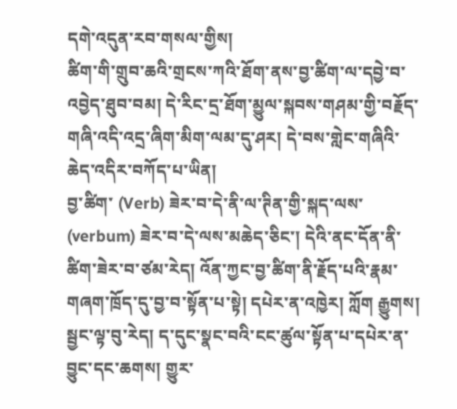དགེ་འདུན་རབ་གསལ་གྱིས།
ཚིག་གི་གྲུབ་ཆའི་གྲངས་ཀའི་ཐོག་ནས་བྱ་ཚིག་ལ་དབྱེ་བ་འབྱེད་ཐུབ་བམ། དེ་རིང་དྲ་ཐོག་མྱུལ་སྐབས་གཤམ་གྱི་བརྗོད་གཞི་འདི་འདྲ་ཞིག་མིག་ལམ་དུ་ཤར། དེ་བས་གླེང་གཞིའི་ཆེད་འདིར་བཀོད་པ་ཡིན།
བྱ་ཚིག་ (Verb) ཟེར་བ་དེ་ནི་ལ་ཊིན་གྱི་སྐད་ལས་ (verbum) ཟེར་བ་དེ་ལས་མཆེད་ཅིང་། དེའི་ནང་དོན་ནི་ཚིག་ཟེར་བ་ཙམ་རེད། འོན་ཀྱང་བྱ་ཚིག་ནི་རྗོད་པའི་རྣམ་གཞག་ཁྲོད་དུ་བྱ་བ་སྟོན་པ་སྟེ། དཔེར་ན་འཁྱེར། ཀློག རྒྱུགས། སྦྱང་ལྟ་བུ་རེད། ད་དུང་སྣང་བའི་ངང་ཚུལ་སྟོན་པ་དཔེར་ན་བྱུང་དང་ཆགས། གྱུར་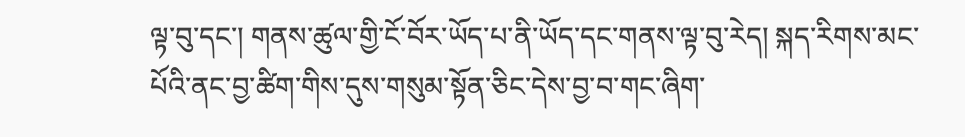ལྟ་བུ་དང་། གནས་ཚུལ་གྱི་ངོ་བོར་ཡོད་པ་ནི་ཡོད་དང་གནས་ལྟ་བུ་རེད། སྐད་རིགས་མང་པོའི་ནང་བྱ་ཚིག་གིས་དུས་གསུམ་སྟོན་ཅིང་དེས་བྱ་བ་གང་ཞིག་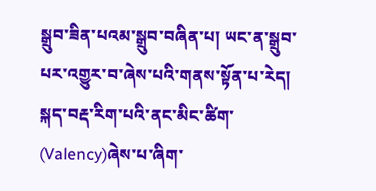སྒྲུབ་ཟིན་པའམ་སྒྲུབ་བཞིན་པ། ཡང་ན་སྒྲུབ་པར་འགྱུར་བ་ཞེས་པའི་གནས་སྟོན་པ་རེད།
སྐད་བརྡ་རིག་པའི་ནང་མིང་ཚིག་ (Valency)ཞེས་པ་ཞིག་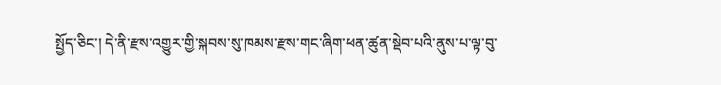སྤྱོད་ཅིང་། དེ་ནི་རྫས་འགྱུར་གྱི་སྐབས་སུ་ཁམས་རྫས་གང་ཞིག་ཕན་ཚུན་སྡེབ་པའི་ནུས་པ་ལྟ་བུ་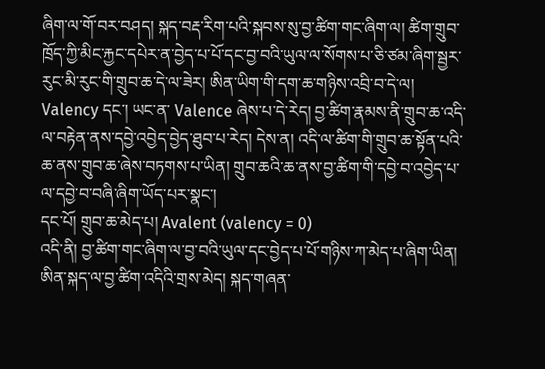ཞིག་ལ་གོ་བར་བཤད། སྐད་བརྡ་རིག་པའི་སྐབས་སུ་བྱ་ཚིག་གང་ཞིག་ལ། ཚིག་གྲུབ་ཁྲོད་ཀྱི་མིང་རྐྱང་དཔེར་ན་བྱེད་པ་པོ་དང་བྱ་བའི་ཡུལ་ལ་སོགས་པ་ཅི་ཙམ་ཞིག་སྦྱར་རུང་མི་རུང་གི་གྲུབ་ཆ་དེ་ལ་ཟེར། ཨིན་ཡིག་གི་དག་ཆ་གཉིས་འབྲི་བ་དེ་ལ། Valency དང་། ཡང་ན་ Valence ཞེས་པ་དེ་རེད། བྱ་ཚིག་རྣམས་ནི་གྲུབ་ཆ་འདི་ལ་བརྟེན་ནས་དབྱེ་འབྱེད་བྱེད་ཐུབ་པ་རེད། དེས་ན། འདི་ལ་ཚིག་གི་གྲུབ་ཆ་སྟོན་པའི་ཆ་ནས་གྲུབ་ཆ་ཞེས་བཏགས་པ་ཡིན། གྲུབ་ཆའི་ཆ་ནས་བྱ་ཚིག་གི་དབྱེ་བ་འབྱེད་པ་ལ་དབྱེ་བ་བཞི་ཞིག་ཡོད་པར་སྣང་།
དང་པོ། གྲུབ་ཆ་མེད་པ། Avalent (valency = 0)
འདི་ནི། བྱ་ཚིག་གང་ཞིག་ལ་བྱ་བའི་ཡུལ་དང་བྱེད་པ་པོ་གཉིས་ཀ་མེད་པ་ཞིག་ཡིན། ཨིན་སྐད་ལ་བྱ་ཚིག་འདིའི་གྲས་མེད། སྐད་གཞན་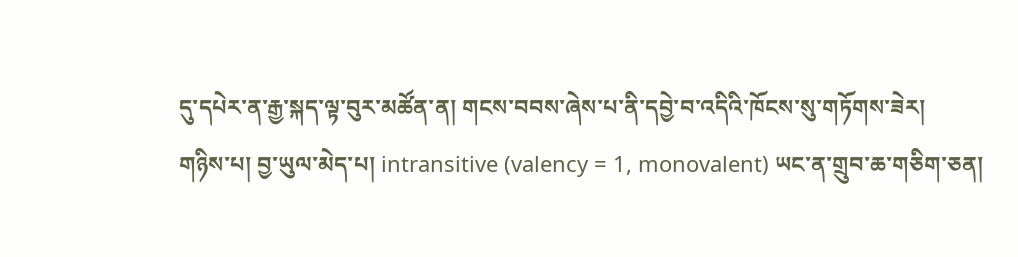དུ་དཔེར་ན་རྒྱ་སྐད་ལྟ་བུར་མཚོན་ན། གངས་བབས་ཞེས་པ་ནི་དབྱེ་བ་འདིའི་ཁོངས་སུ་གཏོགས་ཟེར།
གཉིས་པ། བྱ་ཡུལ་མེད་པ། intransitive (valency = 1, monovalent) ཡང་ན་གྲུབ་ཆ་གཅིག་ཅན།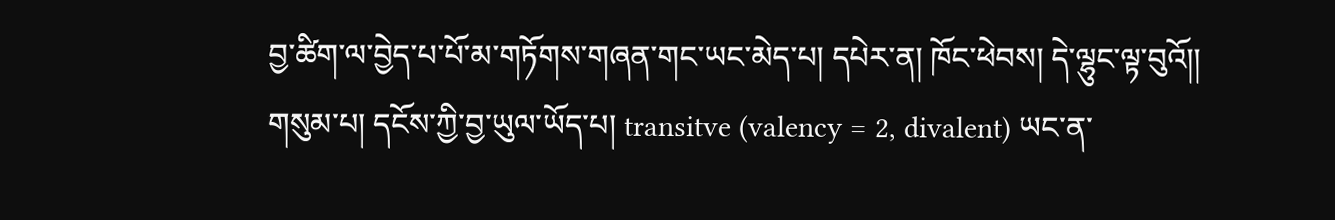བྱ་ཚིག་ལ་བྱེད་པ་པོ་མ་གཏོགས་གཞན་གང་ཡང་མེད་པ། དཔེར་ན། ཁོང་ཕེབས། དེ་ལྷུང་ལྟ་བུའོ།།
གསུམ་པ། དངོས་ཀྱི་བྱ་ཡུལ་ཡོད་པ། transitve (valency = 2, divalent) ཡང་ན་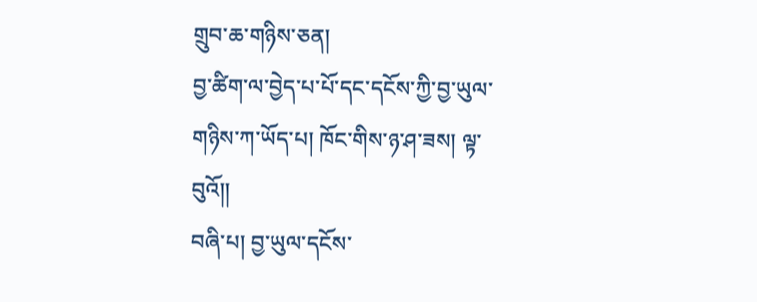གྲུབ་ཆ་གཉིས་ཅན།
བྱ་ཚིག་ལ་བྱེད་པ་པོ་དང་དངོས་ཀྱི་བྱ་ཡུལ་གཉིས་ཀ་ཡོད་པ། ཁོང་གིས་ཉ་ཤ་ཟས། ལྟ་བུའོ།།
བཞི་པ། བྱ་ཡུལ་དངོས་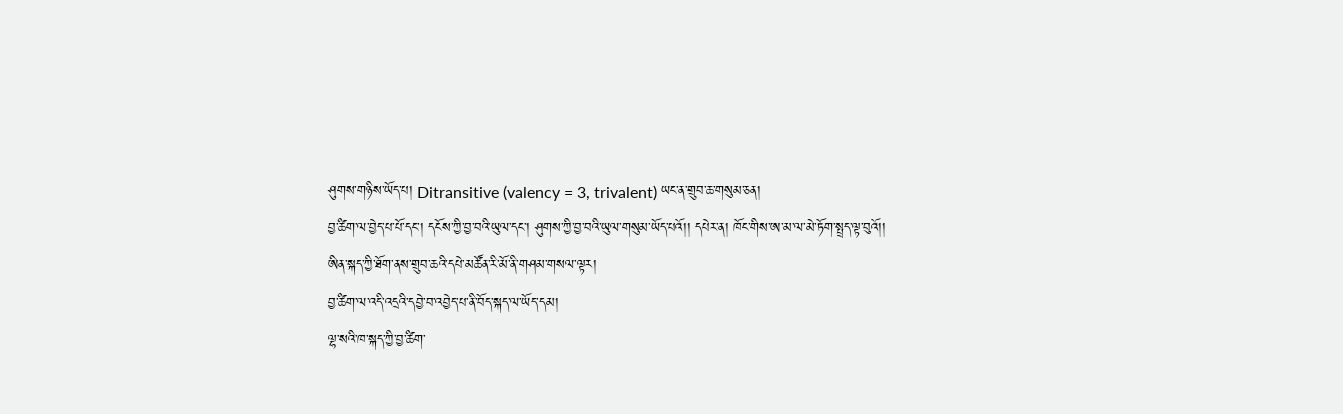ཤུགས་གཉིས་ཡོད་པ། Ditransitive (valency = 3, trivalent) ཡང་ན་གྲུབ་ཆ་གསུམ་ཅན།
བྱ་ཚིག་ལ་བྱེད་པ་པོ་དང་། དངོས་ཀྱི་བྱ་བའི་ཡུལ་དང་། ཤུགས་ཀྱི་བྱ་བའི་ཡུལ་གསུམ་ཡོད་པའོ།། དཔེར་ན། ཁོང་གིས་ཨ་མ་ལ་མེ་ཏོག་སྤྲད་ལྟ་བུའོ།།
ཨིན་སྐད་ཀྱི་ཐོག་ནས་གྲུབ་ཆའི་དཔེ་མཚོན་རི་མོ་ནི་གཤམ་གསལ་ལྟར།
བྱ་ཚིག་ལ་འདི་འདྲའི་དབྱེ་བ་འབྱེད་པ་ནི་བོད་སྐད་ལ་ཡོད་དམ།
ལྷ་སའི་ཁ་སྐད་ཀྱི་བྱ་ཚིག་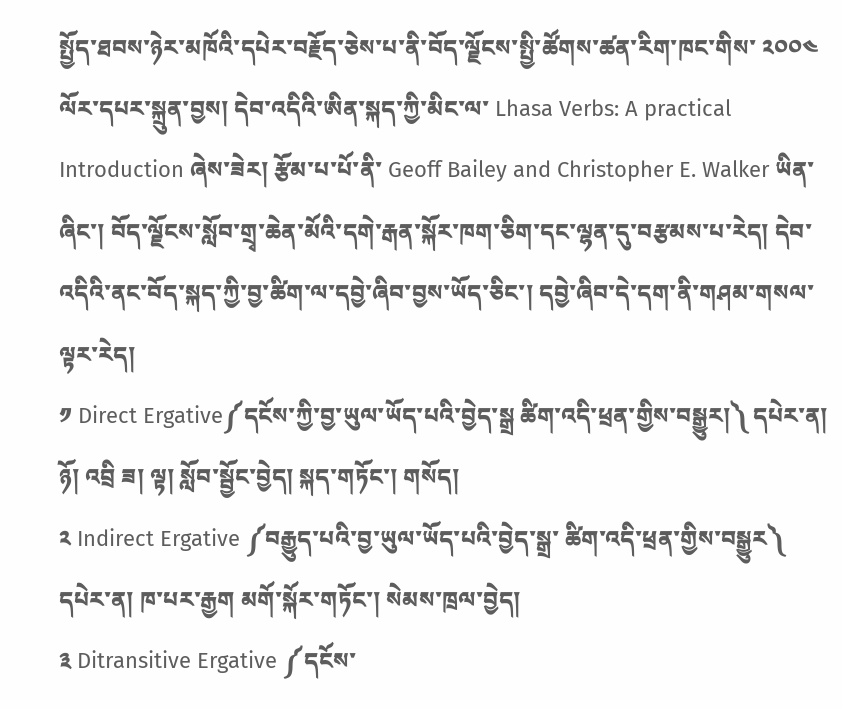སྤྱོད་ཐབས་ཉེར་མཁོའི་དཔེར་བརྗོད་ཅེས་པ་ནི་བོད་ལྗོངས་སྤྱི་ཚོགས་ཚན་རིག་ཁང་གིས་ ༢༠༠༤ ལོར་དཔར་སྐྲུན་བྱས། དེབ་འདིའི་ཨིན་སྐད་ཀྱི་མིང་ལ་ Lhasa Verbs: A practical Introduction ཞེས་ཟེར། རྩོམ་པ་པོ་ནི་ Geoff Bailey and Christopher E. Walker ཡིན་ཞིང་། བོད་ལྗོངས་སློབ་གྲྭ་ཆེན་མོའི་དགེ་རྒན་སྐོར་ཁག་ཅིག་དང་ལྷན་དུ་བརྩམས་པ་རེད། དེབ་འདིའི་ནང་བོད་སྐད་ཀྱི་བྱ་ཚིག་ལ་དབྱེ་ཞིབ་བྱས་ཡོད་ཅིང་། དབྱེ་ཞིབ་དེ་དག་ནི་གཤམ་གསལ་ལྟར་རེད།
༡ Direct Ergative༼དངོས་ཀྱི་བྱ་ཡུལ་ཡོད་པའི་བྱེད་སྒྲ ཚིག་འདི་ཕྲན་གྱིས་བསྒྱུར།༽ དཔེར་ན། ཉོ། འབྲི ཟ། ལྟ། སློབ་སྦྱོང་བྱེད། སྐད་གཏོང་། གསོད།
༢ Indirect Ergative ༼བརྒྱུད་པའི་བྱ་ཡུལ་ཡོད་པའི་བྱེད་སྒྲ་ ཚིག་འདི་ཕྲན་གྱིས་བསྒྱུར༽ དཔེར་ན། ཁ་པར་རྒྱག མགོ་སྐོར་གཏོང་། སེམས་ཁྲལ་བྱེད།
༣ Ditransitive Ergative ༼དངོས་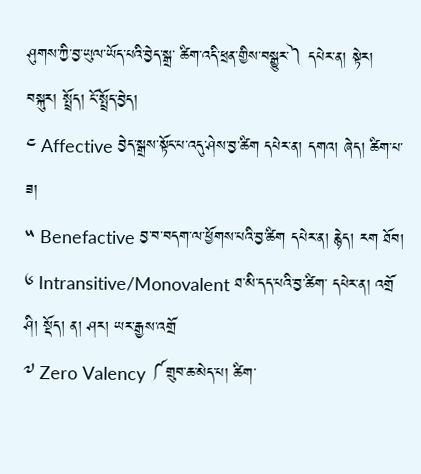ཤུགས་ཀྱི་བྱ་ཡུལ་ཡོད་པའི་བྱེད་སྒྲ་ ཚིག་འདི་ཕྲན་གྱིས་བསྒྱུར་༽ དཔེར་ན། སྟེར། བསྐུར། སྤྲོད། ངོ་སྤྲོད་བྱེད།
༤ Affective བྱེད་སྒྲས་སྟོང་པ་འདུ་ཤེས་བྱ་ཚིག དཔེར་ན། དགའ། ཞེད། ཚིག་པ་ཟ།
༥ Benefactive བྱ་བ་བདག་ལ་ཕྱོགས་པའི་བྱ་ཚིག དཔེར་ན། རྙེད། རག ཐོབ།
༦ Intransitive/Monovalent ཐ་མི་དད་པའི་བྱ་ཚིག་ དཔེར་ན། འགྲོ ཤི། སྡོད། ན། ཤར། ཡར་རྒྱས་འགྲོ
༧ Zero Valency ༼གྲུབ་ཆ་མེད་པ། ཚིག་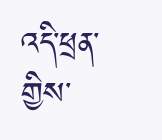འདི་ཕྲན་གྱིས་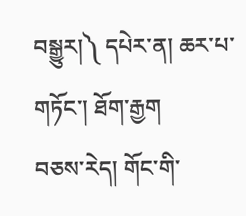བསྒྱུར།༽ དཔེར་ན། ཆར་པ་གཏོང་། ཐོག་རྒྱག
བཅས་རེད། གོང་གི་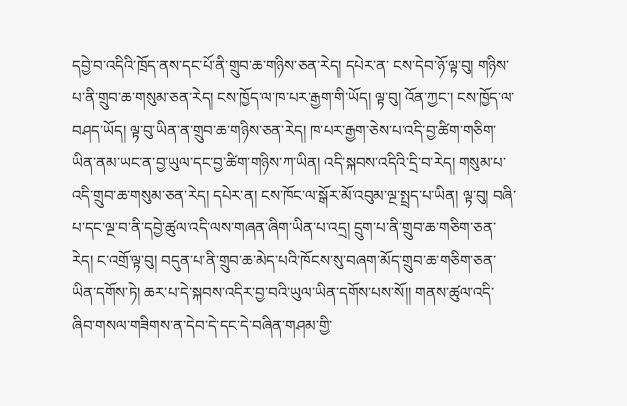དབྱེ་བ་འདིའི་ཁྲོད་ནས་དང་པོ་ནི་གྲུབ་ཆ་གཉིས་ཅན་རེད། དཔེར་ན་ ངས་དེབ་ཉོ་ལྟ་བུ། གཉིས་པ་ནི་གྲུབ་ཆ་གསུམ་ཅན་རེད། ངས་ཁྱོད་ལ་ཁ་པར་རྒྱག་གི་ཡོད། ལྟ་བུ། འོན་ཀྱང་། ངས་ཁྱོད་ལ་བཤད་ཡོད། ལྟ་བུ་ཡིན་ན་གྲུབ་ཆ་གཉིས་ཅན་རེད། ཁ་པར་རྒྱག་ཅེས་པ་འདི་བྱ་ཚིག་གཅིག་ཡིན་ནམ་ཡང་ན་བྱ་ཡུལ་དང་བྱ་ཚིག་གཉིས་ཀ་ཡིན། འདི་སྐབས་འདིའི་དྲི་བ་རེད། གསུམ་པ་འདི་གྲུབ་ཆ་གསུམ་ཅན་རེད། དཔེར་ན། ངས་ཁོང་ལ་སྒོར་མོ་འབུམ་ལྔ་སྤྲད་པ་ཡིན། ལྟ་བུ། བཞི་པ་དང་ལྔ་བ་ནི་དབྱེ་ཚུལ་འདི་ལས་གཞན་ཞིག་ཡིན་པ་འདྲ། དྲུག་པ་ནི་གྲུབ་ཆ་གཅིག་ཅན་རེད། ང་འགྲོ་ལྟ་བུ། བདུན་པ་ནི་གྲུབ་ཆ་མེད་པའི་ཁོངས་སུ་བཞག་མོད་གྲུབ་ཆ་གཅིག་ཅན་ཡིན་དགོས་ཏེ། ཆར་པ་དེ་སྐབས་འདིར་བྱ་བའི་ཡུལ་ཡིན་དགོས་པས་སོ།། གནས་ཚུལ་འདི་ཞིབ་གསལ་གཟིགས་ན་དེབ་དེ་དང་དེ་བཞིན་གཤམ་གྱི་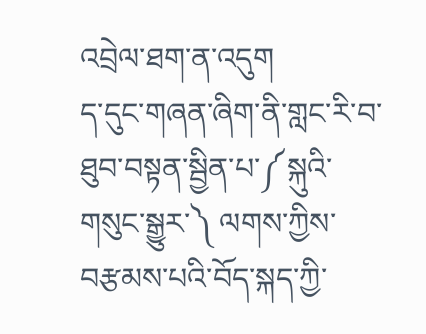འབྲེལ་ཐག་ན་འདུག
ད་དུང་གཞན་ཞིག་ནི་གླང་རི་བ་ཐུབ་བསྟན་སྦྱིན་པ་༼སྐུའི་གསུང་སྒྱུར་༽ ལགས་ཀྱིས་བརྩམས་པའི་བོད་སྐད་ཀྱི་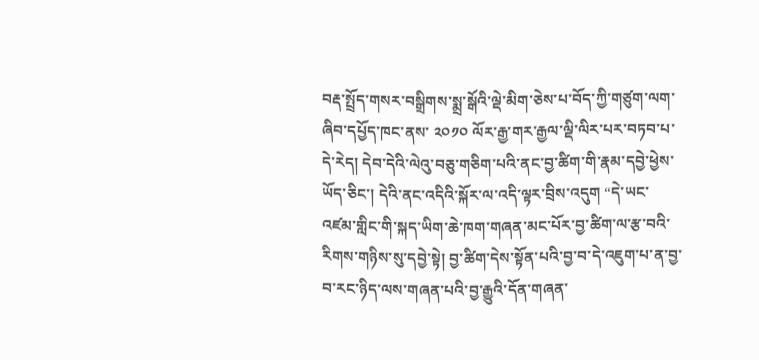བརྡ་སྤྲོད་གསར་བསྒྲིགས་སྨྲ་སྒོའི་ལྡེ་མིག་ཅེས་པ་བོད་ཀྱི་གཙུག་ལག་ཞིབ་དཔྱོད་ཁང་ནས་ ༢༠༡༠ ལོར་རྒྱ་གར་རྒྱལ་ལྡི་ལིར་པར་བཏབ་པ་དེ་རེད། དེབ་དེའི་ལེའུ་བཅུ་གཅིག་པའི་ནང་བྱ་ཚིག་གི་རྣམ་དབྱེ་ཕྱེས་ཡོད་ཅིང་། དེའི་ནང་འདིའི་སྐོར་ལ་འདི་ལྟར་བྲིས་འདུག “དེ་ཡང་འཛམ་གླིང་གི་སྐད་ཡིག་ཆེ་ཁག་གཞན་མང་པོར་བྱ་ཚིག་ལ་རྩ་བའི་རིགས་གཉིས་སུ་དབྱེ་སྟེ། བྱ་ཚིག་དེས་སྟོན་པའི་བྱ་བ་དེ་འཇུག་པ་ན་བྱ་བ་རང་ཉིད་ལས་གཞན་པའི་བྱ་རྒྱུའི་དོན་གཞན་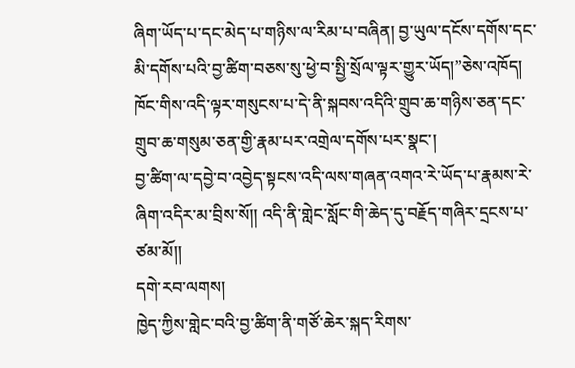ཞིག་ཡོད་པ་དང་མེད་པ་གཉིས་ལ་རིམ་པ་བཞིན། བྱ་ཡུལ་དངོས་དགོས་དང་མི་དགོས་པའི་བྱ་ཚིག་བཅས་སུ་ཕྱེ་བ་སྤྱི་སྲོལ་ལྟར་གྱུར་ཡོད།”ཅེས་འཁོད། ཁོང་གིས་འདི་ལྟར་གསུངས་པ་དེ་ནི་སྐབས་འདིའི་གྲུབ་ཆ་གཉིས་ཅན་དང་གྲུབ་ཆ་གསུམ་ཅན་གྱི་རྣམ་པར་འགྲེལ་དགོས་པར་སྣང་།
བྱ་ཚིག་ལ་དབྱེ་བ་འབྱེད་སྟངས་འདི་ལས་གཞན་འགའ་རེ་ཡོད་པ་རྣམས་རེ་ཞིག་འདིར་མ་བྲིས་སོ།། འདི་ནི་གླེང་སློང་གི་ཆེད་དུ་བརྗོད་གཞིར་དྲངས་པ་ཙམ་མོ།།
དགེ་རབ་ལགས།
ཁྱེད་ཀྱིས་གླེང་བའི་བྱ་ཚིག་ནི་གཙོ་ཆེར་སྐད་རིགས་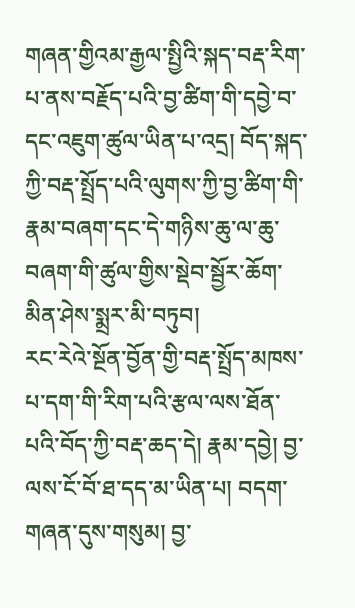གཞན་གྱིའམ་རྒྱལ་སྤྱིའི་སྐད་བརྡ་རིག་པ་ནས་བརྗོད་པའི་བྱ་ཚིག་གི་དབྱེ་བ་དང་འཇུག་ཚུལ་ཡིན་པ་འདྲ། བོད་སྐད་ཀྱི་བརྡ་སྤྲོད་པའི་ལུགས་ཀྱི་བྱ་ཚིག་གི་རྣམ་བཞག་དང་དེ་གཉིས་ཆུ་ལ་ཆུ་བཞག་གི་ཚུལ་གྱིས་སྡེབ་སྦྱོར་ཆོག་མིན་ཤེས་སྨྲར་མི་བཏུབ།
རང་རེའེ་སྔོན་བྱོན་གྱི་བརྡ་སྤྲོད་མཁས་པ་དག་གི་རིག་པའི་རྩལ་ལས་ཐོན་པའི་བོད་ཀྱི་བརྡ་ཆད་དེ། རྣམ་དབྱེ། བྱ་ལས་ངོ་བོ་ཐ་དད་མ་ཡིན་པ། བདག་གཞན་དུས་གསུམ། བྱ་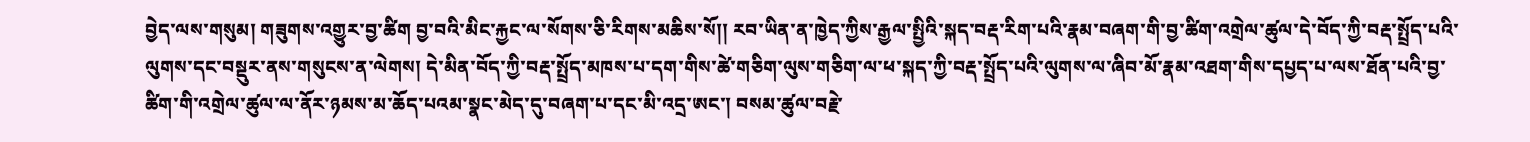བྱེད་ལས་གསུམ། གཟུགས་འགྱུར་བྱ་ཚིག བྱ་བའི་མིང་རྐྱང་ལ་སོགས་ཅི་རིགས་མཆིས་སོ།། རབ་ཡིན་ན་ཁྱེད་ཀྱིས་རྒྱལ་སྤྱིའི་སྐད་བརྡ་རིག་པའི་རྣམ་བཞག་གི་བྱ་ཚིག་འགྲེལ་ཚུལ་དེ་བོད་ཀྱི་བརྡ་སྤྲོད་པའི་ལུགས་དང་བསྡུར་ནས་གསུངས་ན་ལེགས། དེ་མིན་བོད་ཀྱི་བརྡ་སྤྲོད་མཁས་པ་དག་གིས་ཚེ་གཅིག་ལུས་གཅིག་ལ་ཕ་སྐད་ཀྱི་བརྡ་སྤྲོད་པའི་ལུགས་ལ་ཞིབ་མོ་རྣམ་འཐག་གིས་དཔྱད་པ་ལས་ཐོན་པའི་བྱ་ཚིག་གི་འགྲེལ་ཚུལ་ལ་ནོར་ཉམས་མ་ཆོད་པའམ་སྣང་མེད་དུ་བཞག་པ་དང་མི་འདྲ་ཨང་། བསམ་ཚུལ་བརྗེ་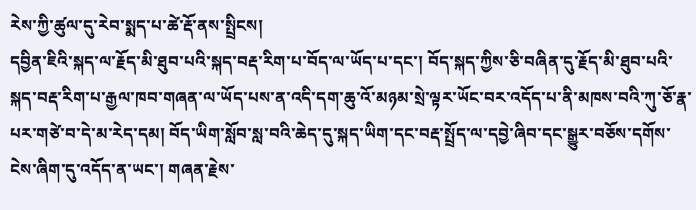རེས་ཀྱི་ཚུལ་དུ་རེབ་སྨད་པ་ཚེ་རྡོ་ནས་སྤྲིངས།
དབྱིན་ཇིའི་སྐད་ལ་རྗོད་མི་ཐུབ་པའི་སྐད་བརྡ་རིག་པ་བོད་ལ་ཡོད་པ་དང་། བོད་སྐད་ཀྱིས་ཅི་བཞིན་དུ་རྗོད་མི་ཐུབ་པའི་སྐད་བརྡ་རིག་པ་རྒྱལ་ཁབ་གཞན་ལ་ཡོད་པས་ན་འདི་དག་ཆུ་འོ་མཉམ་སྲེ་ལྟར་ཡོང་བར་འདོད་པ་ནི་མཁས་བའི་ཀུ་ཅོ་རྣ་པར་གཙེ་བ་དེ་མ་རེད་དམ། བོད་ཡིག་སློབ་སླ་བའི་ཆེད་དུ་སྐད་ཡིག་དང་བརྡ་སྤྲོད་ལ་དབྱེ་ཞིབ་དང་སྒྱུར་བཅོས་དགོས་ངེས་ཞིག་དུ་འདོད་ན་ཡང་། གཞན་རྗེས་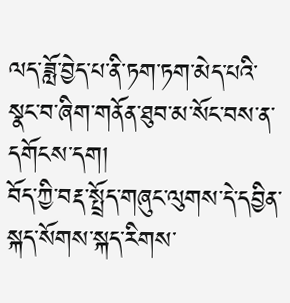ལད་ཟློ་བྱེད་པ་ནི་ཏག་ཏག་མེད་པའི་སྣང་བ་ཞིག་གནོན་ཐུབ་མ་སོང་བས་ན་དགོངས་དག།
བོད་ཀྱི་བརྡ་སྤྲོད་གཞུང་ལུགས་དེ་དབྱིན་སྐད་སོགས་སྐད་རིགས་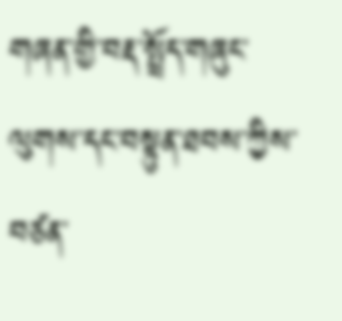གཞན་གྱི་བརྡ་སྤྲོད་གཞུང་ལུགས་དང་བསྟུན་ཐབས་ཀྱིས་བཙན་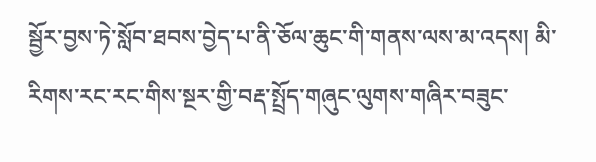སྦྱོར་བྱས་ཏེ་སློབ་ཐབས་བྱེད་པ་ནི་ཅོལ་ཆུང་གི་གནས་ལས་མ་འདས། མི་རིགས་རང་རང་གིས་སྔར་གྱི་བརྡ་སྤྲོད་གཞུང་ལུགས་གཞིར་བཟུང་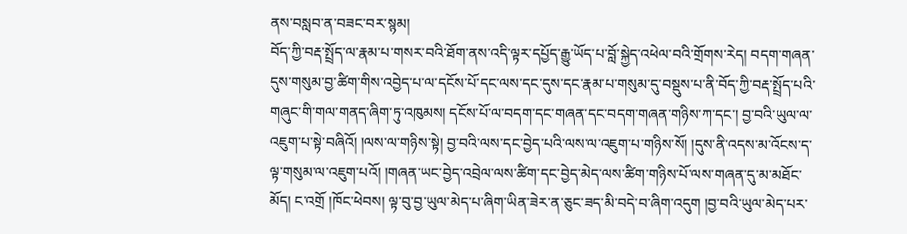ནས་བསླབ་ན་བཟང་བར་སྙམ།
བོད་ཀྱི་བརྡ་སྤྲོད་ལ་རྣམ་པ་གསར་བའི་ཐོག་ནས་འདི་ལྟར་དཔྱོད་རྒྱུ་ཡོད་པ་བློ་སྐྱེད་འཕེལ་བའི་གྲོགས་རེད། བདག་གཞན་དུས་གསུམ་བྱ་ཚིག་གིས་འབྱེད་པ་ལ་དངོས་པོ་དང་ལས་དང་དུས་དང་རྣམ་པ་གསུམ་དུ་བསྡུས་པ་ནི་བོད་ཀྱི་བརྡ་སྤྲོད་པའི་གཞུང་གི་གལ་གནད་ཞིག་ཏུ་འཁུམས། དངོས་པོ་ལ་བདག་དང་གཞན་དང་བདག་གཞན་གཉིས་ཀ་དང་། བྱ་བའི་ཡུལ་ལ་འཇུག་པ་སྟེ་བཞིའོ། །ལས་ལ་གཉིས་སྟེ། བྱ་བའི་ལས་དང་བྱེད་པའི་ལས་ལ་འཇུག་པ་གཉིས་སོ། །དུས་ནི་འདས་མ་འོངས་ད་ལྟ་གསུམ་ལ་འཇུག་པའོ། །གཞན་ཡང་བྱེད་འབྲེལ་ལས་ཚིག་དང་བྱེད་མེད་ལས་ཚིག་གཉིས་པོ་ལས་གཞན་དུ་མ་མཐོང་མོད། ང་འགྲོ །ཁོང་ཕེབས། ལྟ་བུ་བྱ་ཡུལ་མེད་པ་ཞིག་ཡིན་ཟེར་ན་ཅུང་ཟད་མི་བདེ་བ་ཞིག་འདུག །བྱ་བའི་ཡུལ་མེད་པར་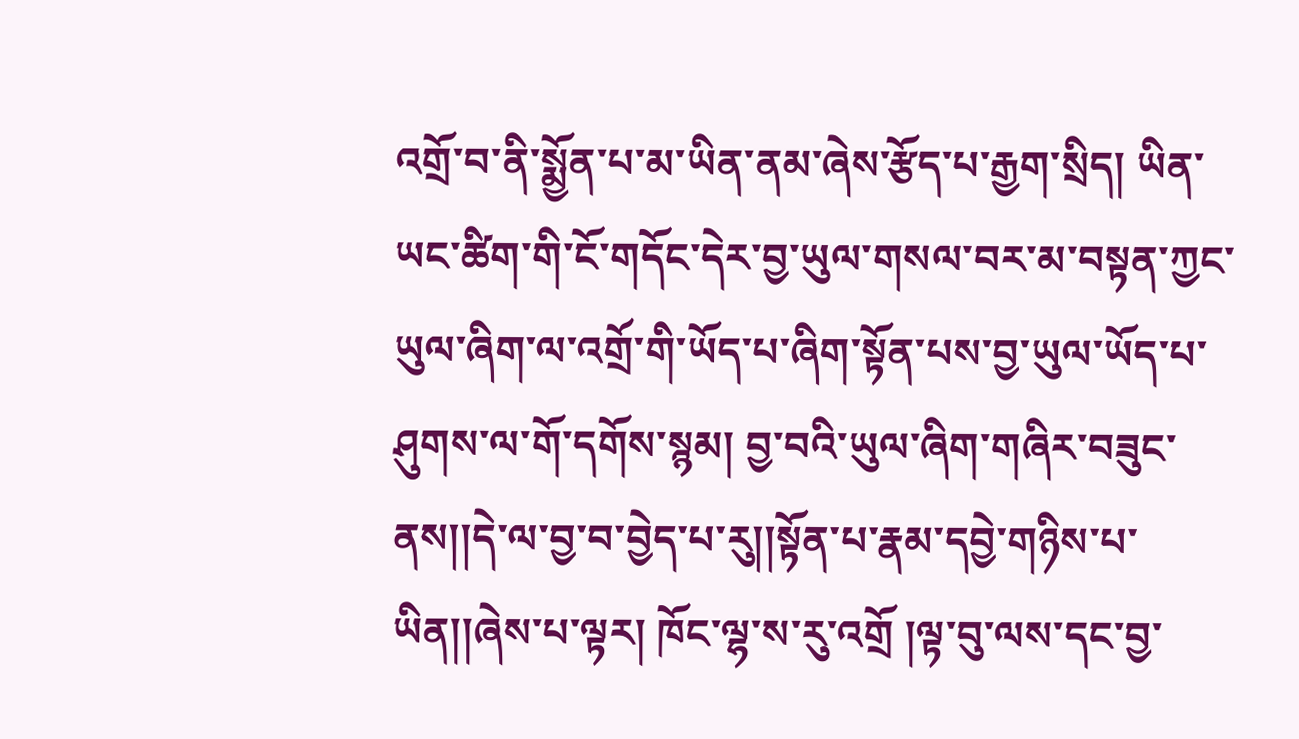འགྲོ་བ་ནི་སྨྱོན་པ་མ་ཡིན་ནམ་ཞེས་རྩོད་པ་རྒྱག་སྲིད། ཡིན་ཡང་ཚིག་གི་ངོ་གདོང་དེར་བྱ་ཡུལ་གསལ་བར་མ་བསྟན་ཀྱང་ཡུལ་ཞིག་ལ་འགྲོ་གི་ཡོད་པ་ཞིག་སྟོན་པས་བྱ་ཡུལ་ཡོད་པ་ཤུགས་ལ་གོ་དགོས་སྙམ། བྱ་བའི་ཡུལ་ཞིག་གཞིར་བཟུང་ནས།།དེ་ལ་བྱ་བ་བྱེད་པ་རུ།།སྟོན་པ་རྣམ་དབྱེ་གཉིས་པ་ཡིན།།ཞེས་པ་ལྟར། ཁོང་ལྷ་ས་རུ་འགྲོ །ལྟ་བུ་ལས་དང་བྱ་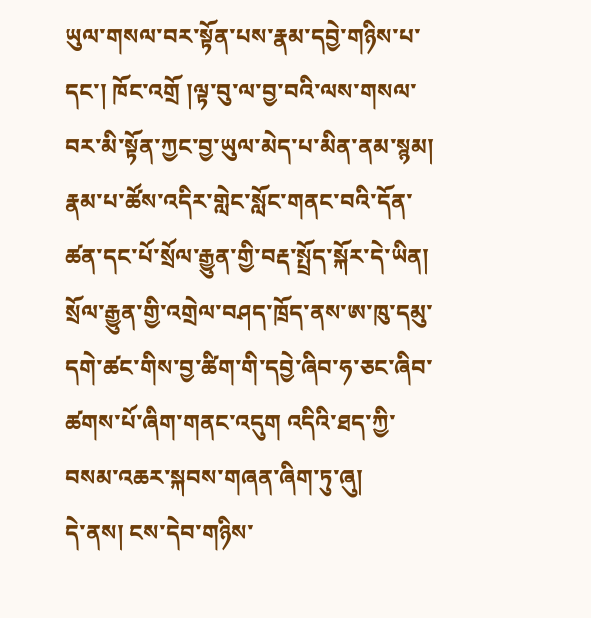ཡུལ་གསལ་བར་སྟོན་པས་རྣམ་དབྱེ་གཉིས་པ་དང་། ཁོང་འགྲོ །ལྟ་བུ་ལ་བྱ་བའི་ལས་གསལ་བར་མི་སྟོན་ཀྱང་བྱ་ཡུལ་མེད་པ་མིན་ནམ་སྙམ།
རྣམ་པ་ཚོས་འདིར་གླེང་སློང་གནང་བའི་དོན་ཚན་དང་པོ་སྲོལ་རྒྱུན་གྱི་བརྡ་སྤྲོད་སྐོར་དེ་ཡིན། སྲོལ་རྒྱུན་གྱི་འགྲེལ་བཤད་ཁྲོད་ནས་ཨ་ཁུ་དམུ་དགེ་ཚང་གིས་བྱ་ཚིག་གི་དབྱེ་ཞིབ་ཧ་ཅང་ཞིབ་ཚགས་པོ་ཞིག་གནང་འདུག འདིའི་ཐད་ཀྱི་བསམ་འཆར་སྐབས་གཞན་ཞིག་ཏུ་ཞུ།
དེ་ནས། ངས་དེབ་གཉིས་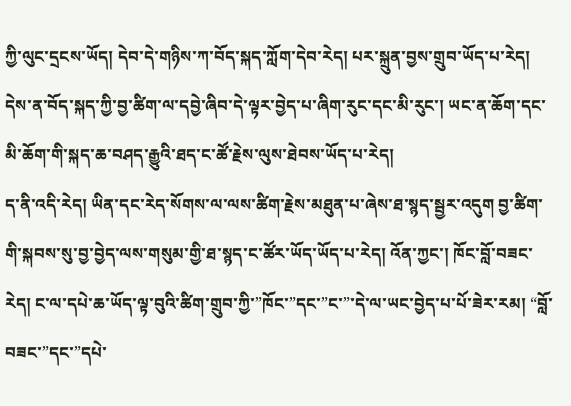ཀྱི་ལུང་དྲངས་ཡོད། དེབ་དེ་གཉིས་ཀ་བོད་སྐད་ཀློག་དེབ་རེད། པར་སྐྲུན་བྱས་གྲུབ་ཡོད་པ་རེད། དེས་ན་བོད་སྐད་ཀྱི་བྱ་ཚིག་ལ་དབྱེ་ཞིབ་དེ་ལྟར་བྱེད་པ་ཞིག་རུང་དང་མི་རུང་། ཡང་ན་ཆོག་དང་མི་ཆོག་གི་སྐད་ཆ་བཤད་རྒྱུའི་ཐད་ང་ཚོ་རྗེས་ལུས་ཐེབས་ཡོད་པ་རེད།
ད་ནི་འདི་རེད། ཡིན་དང་རེད་སོགས་ལ་ལས་ཚིག་རྗེས་མཐུན་པ་ཞེས་ཐ་སྙད་སྦྱར་འདུག བྱ་ཚིག་གི་སྐབས་སུ་བྱ་བྱེད་ལས་གསུམ་གྱི་ཐ་སྙད་ང་ཚོར་ཡོད་ཡོད་པ་རེད། འོན་ཀྱང་། ཁོང་བློ་བཟང་རེད། ང་ལ་དཔེ་ཆ་ཡོད་ལྟ་བུའི་ཚིག་གྲུབ་ཀྱི་”ཁོང་”དང་”ང་”་དེ་ལ་ཡང་བྱེད་པ་པོ་ཟེར་རམ། “བློ་བཟང་”དང་”དཔེ་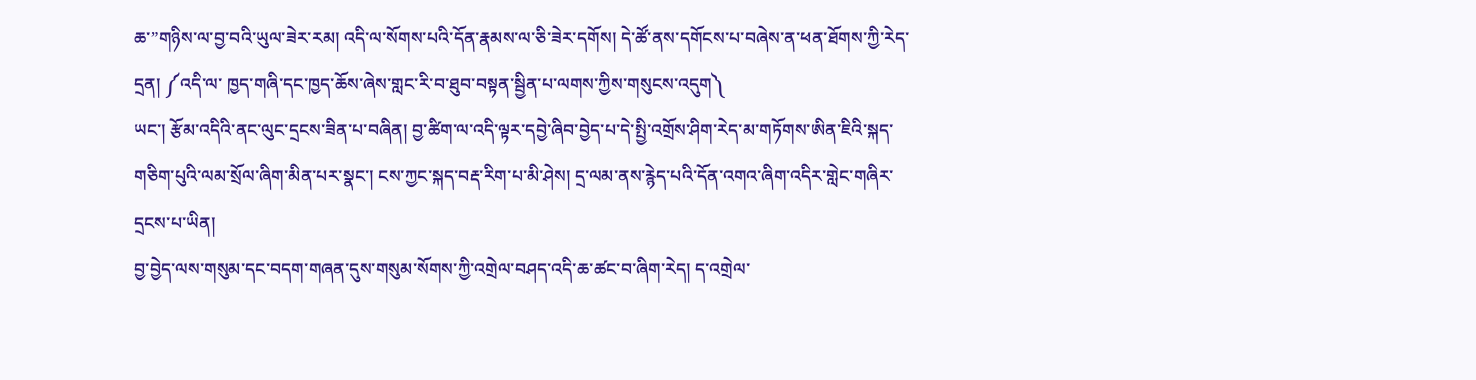ཆ་”གཉིས་ལ་བྱ་བའི་ཡུལ་ཟེར་རམ། འདི་ལ་སོགས་པའི་དོན་རྣམས་ལ་ཅི་ཟེར་དགོས། དེ་ཚོ་ནས་དགོངས་པ་བཞེས་ན་ཕན་ཐོགས་ཀྱི་རེད་དྲན། ༼འདི་ལ་ ཁྱད་གཞི་དང་ཁྱད་ཆོས་ཞེས་གླང་རི་བ་ཐུབ་བསྟན་སྦྱིན་པ་ལགས་ཀྱིས་གསུངས་འདུག༽
ཡང་། རྩོམ་འདིའི་ནང་ལུང་དྲངས་ཟིན་པ་བཞིན། བྱ་ཚིག་ལ་འདི་ལྟར་དབྱེ་ཞིབ་བྱེད་པ་དེ་སྤྱི་འགྲོས་ཤིག་རེད་མ་གཏོགས་ཨིན་ཇིའི་སྐད་གཅིག་པུའི་ལམ་སྲོལ་ཞིག་མིན་པར་སྣང་། ངས་ཀྱང་སྐད་བརྡ་རིག་པ་མི་ཤེས། དྲ་ལམ་ནས་རྙེད་པའི་དོན་འགའ་ཞིག་འདིར་གླེང་གཞིར་དྲངས་པ་ཡིན།
བྱ་བྱེད་ལས་གསུམ་དང་བདག་གཞན་དུས་གསུམ་སོགས་ཀྱི་འགྲེལ་བཤད་འདི་ཆ་ཚང་བ་ཞིག་རེད། ད་འགྲེལ་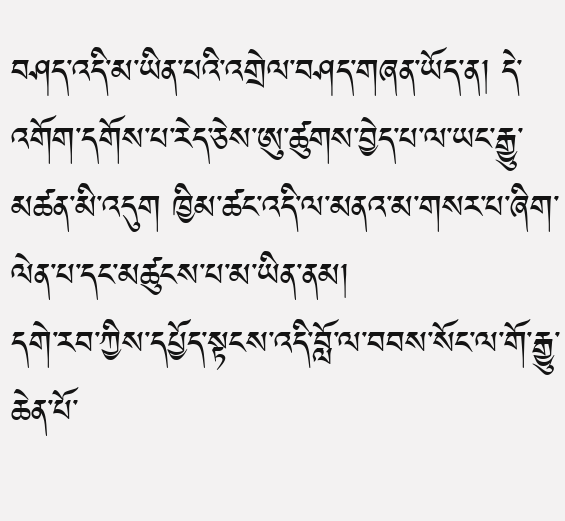བཤད་འདི་མ་ཡིན་པའི་འགྲེལ་བཤད་གཞན་ཡོད་ན། དེ་འགོག་དགོས་པ་རེད་ཅེས་ཨུ་ཚུགས་བྱེད་པ་ལ་ཡང་རྒྱུ་མཚན་མི་འདུག ཁྱིམ་ཚང་འདི་ལ་མནའ་མ་གསར་པ་ཞིག་ལེན་པ་དང་མཚུངས་པ་མ་ཡིན་ནམ།
དགེ་རབ་ཀྱིས་དཔྱོད་སྟངས་འདི་བློ་ལ་བབས་སོང་ལ་གོ་རྒྱུ་ཆེན་པོ་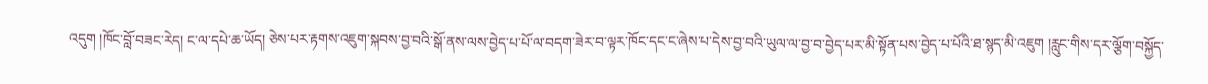འདུག །ཁོང་བློ་བཟང་རེད། ང་ལ་དཔེ་ཆ་ཡོད། ཅེས་པར་རྟགས་འཇུག་སྐབས་བྱ་བའི་སྒོ་ནས་ལས་བྱེད་པ་པོ་ལ་བདག་ཟེར་བ་ལྟར་ཁོང་དང་ང་ཞེས་པ་དེས་བྱ་བའི་ཡུལ་ལ་བྱ་བ་བྱེད་པར་མི་སྟོན་པས་བྱེད་པ་པོའི་ཐ་སྙད་མི་འཇུག །རླུང་གིས་དར་ལྕོག་བསྐྱོད་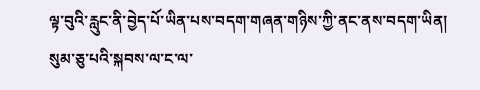ལྟ་བུའི་རླུང་ནི་བྱེད་པོ་ཡིན་པས་བདག་གཞན་གཉིས་ཀྱི་ནང་ནས་བདག་ཡིན། སུམ་ཅུ་པའི་སྐབས་ལ་ང་ལ་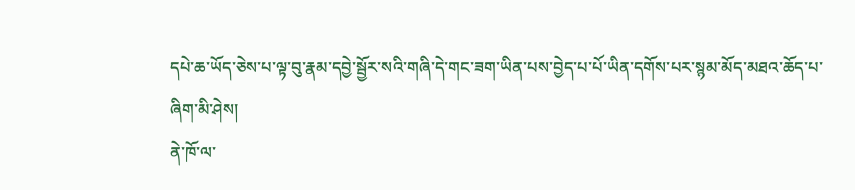དཔེ་ཆ་ཡོད་ཅེས་པ་ལྟ་བུ་རྣམ་དབྱེ་སྦྱོར་སའི་གཞི་དེ་གང་ཟག་ཡིན་པས་བྱེད་པ་པོ་ཡིན་དགོས་པར་སྙམ་མོད་མཐའ་ཆོད་པ་ཞིག་མི་ཤེས།
ནེ་ཁོ་ལ་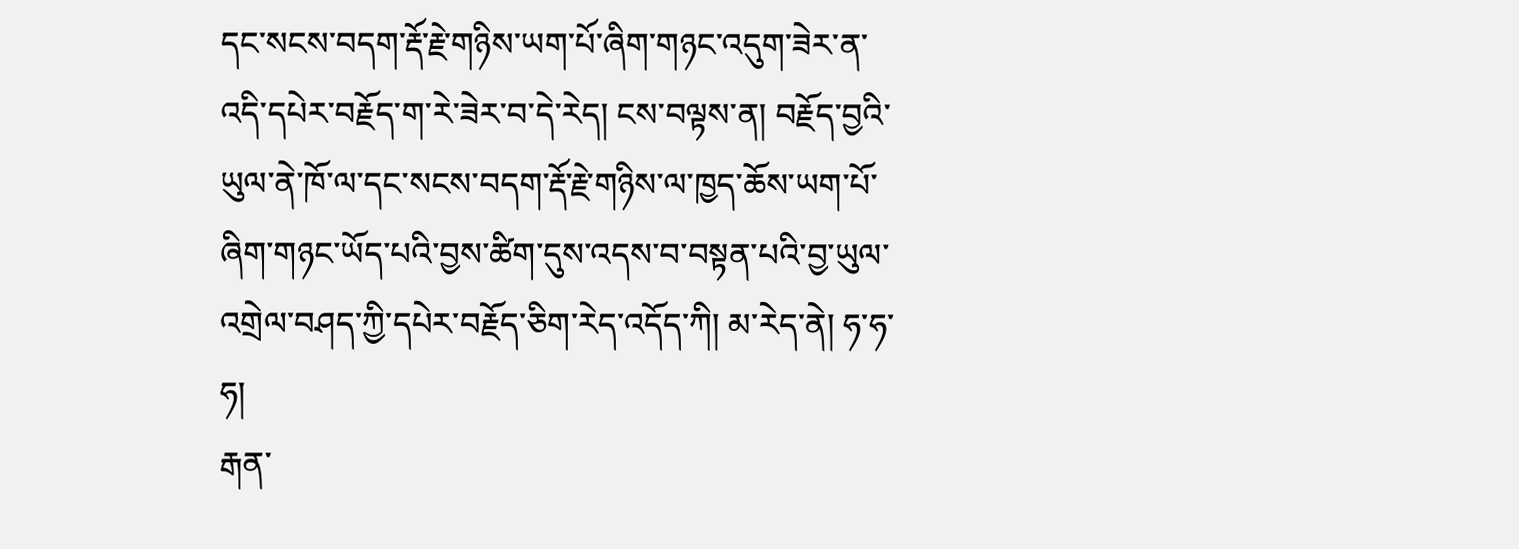དང་སངས་བདག་རྡོ་རྗེ་གཉིས་ཡག་པོ་ཞིག་གཉང་འདུག་ཟེར་ན་འདི་དཔེར་བརྗོད་ག་རེ་ཟེར་བ་དེ་རེད། ངས་བལྟས་ན། བརྗོད་བྱའི་ཡུལ་ནེ་ཁོ་ལ་དང་སངས་བདག་རྡོ་རྗེ་གཉིས་ལ་ཁྱད་ཆོས་ཡག་པོ་ཞིག་གཉང་ཡོད་པའི་བྱས་ཚིག་དུས་འདས་བ་བསྟན་པའི་བྱ་ཡུལ་འགྲེལ་བཤད་ཀྱི་དཔེར་བརྗོད་ཅིག་རེད་འདོད་ཀི། མ་རེད་ནེ། ཧ་ཧ་ཧ།
རྒན་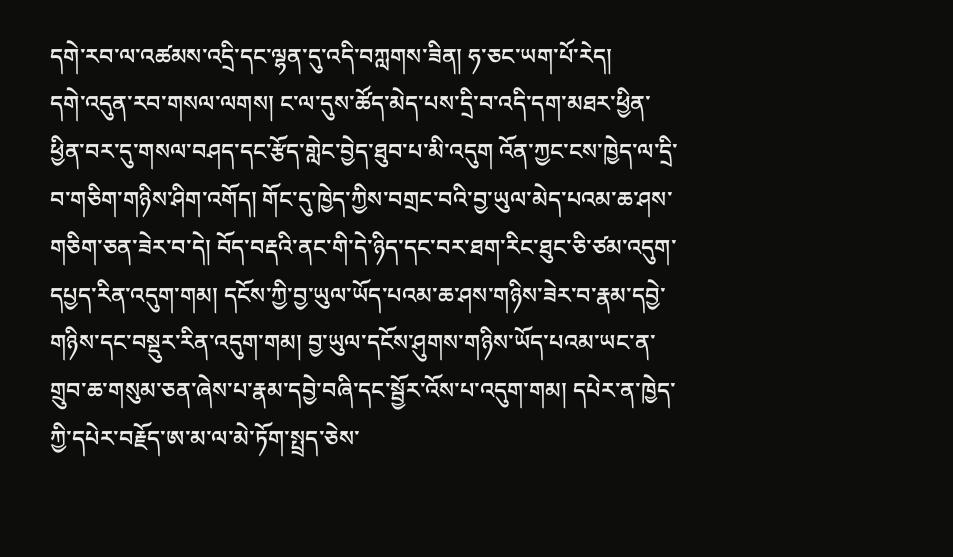དགེ་རབ་ལ་འཚམས་འདྲི་དང་ལྷན་དུ་འདི་བཀླགས་ཟིན། ཧ་ཅང་ཡག་པོ་རེད།
དགེ་འདུན་རབ་གསལ་ལགས། ང་ལ་དུས་ཚོད་མེད་པས་དྲི་བ་འདི་དག་མཐར་ཕྱིན་ཕྱིན་བར་དུ་གསལ་བཤད་དང་རྩོད་གླེང་བྱེད་ཐུབ་པ་མི་འདུག འོན་ཀྱང་ངས་ཁྱེད་ལ་དྲི་བ་གཅིག་གཉིས་ཤིག་འགོད། གོང་དུ་ཁྱེད་ཀྱིས་བགྲང་བའི་བྱ་ཡུལ་མེད་པའམ་ཆ་ཤས་གཅིག་ཅན་ཟེར་བ་དེ། བོད་བརྡའི་ནང་གི་དེ་ཉིད་དང་བར་ཐག་རིང་ཐུང་ཅི་ཙམ་འདུག་དཔྱད་རིན་འདུག་གམ། དངོས་ཀྱི་བྱ་ཡུལ་ཡོད་པའམ་ཆ་ཤས་གཉིས་ཟེར་བ་རྣམ་དབྱེ་གཉིས་དང་བསྡུར་རིན་འདུག་གམ། བྱ་ཡུལ་དངོས་ཤུགས་གཉིས་ཡོད་པའམ་ཡང་ན་གྲུབ་ཆ་གསུམ་ཅན་ཞེས་པ་རྣམ་དབྱེ་བཞི་དང་སྦྱོར་འོས་པ་འདུག་གམ། དཔེར་ན་ཁྱེད་ཀྱི་དཔེར་བརྗོད་ཨ་མ་ལ་མེ་ཏོག་སྤྲད་ཅེས་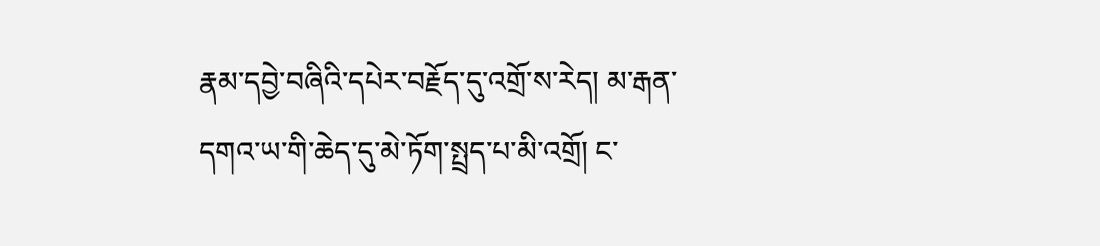རྣམ་དབྱེ་བཞིའི་དཔེར་བརྗོད་དུ་འགྲོ་ས་རེད། མ་རྒན་དགའ་ཡ་གི་ཆེད་དུ་མེ་ཏོག་སྤྲད་པ་མི་འགྲོ། ང་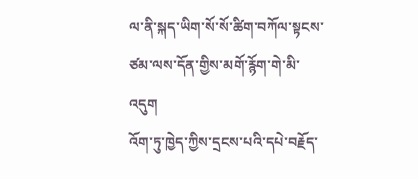ལ་ནི་སྐད་ཡིག་སོ་སོ་ཚིག་བཀོལ་སྟངས་ཙམ་ལས་དོན་གྱིས་མགོ་རྙོག་གེ་མི་འདུག
འོག་ཏུ་ཁྱེད་ཀྱིས་དྲངས་པའི་དཔེ་བརྗོད་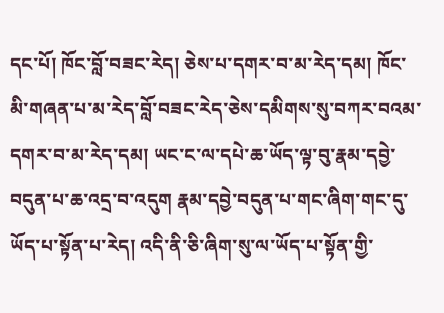དང་པོ། ཁོང་བློ་བཟང་རེད། ཅེས་པ་དགར་བ་མ་རེད་དམ། ཁོང་མི་གཞན་པ་མ་རེད་བློ་བཟང་རེད་ཅེས་དམིགས་སུ་བཀར་བའམ་དགར་བ་མ་རེད་དམ། ཡང་ང་ལ་དཔེ་ཆ་ཡོད་ལྟ་བུ་རྣམ་དབྱེ་བདུན་པ་ཆ་འདྲ་བ་འདུག རྣམ་དབྱེ་བདུན་པ་གང་ཞིག་གང་དུ་ཡོད་པ་སྟོན་པ་རེད། འདི་ནི་ཅི་ཞིག་སུ་ལ་ཡོད་པ་སྟོན་གྱི་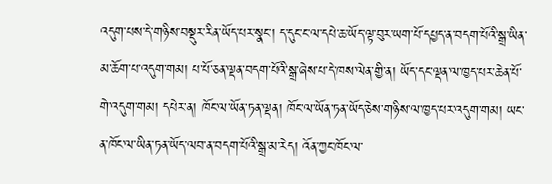འདུག་པས་དེ་གཉིས་བསྡུར་རིན་ཡོད་པར་སྣང་། ད་དུང་ང་ལ་དཔེ་ཆ་ཡོད་ལྟ་བུར་ཡག་པོ་དཔྱད་ན་བདག་པོའི་སྒྲ་ཡིན་མ་ཆོག་པ་འདུག་གམ། པ་པོ་ཅན་ལྡན་བདག་པོའི་སྒྲ་ཞེས་པ་དེ་ཁས་ལེན་གྱི་ན། ཡོད་དང་ལྡན་ལ་ཁྱད་པར་ཆེན་པོ་གེ་འདུག་གམ། དཔེར་ན། ཁོང་ལ་ཡོན་ཏན་ལྡན། ཁོང་ལ་ཡོན་ཏན་ཡོད་ཅེས་གཉིས་ལ་ཁྱད་པར་འདུག་གམ། ཡང་ན་ཁོང་ལ་ཡིན་ཏན་ཡོད་ལབ་ན་བདག་པོའི་སྒྲ་མ་རེད། འོན་ཀྱང་ཁོང་ལ་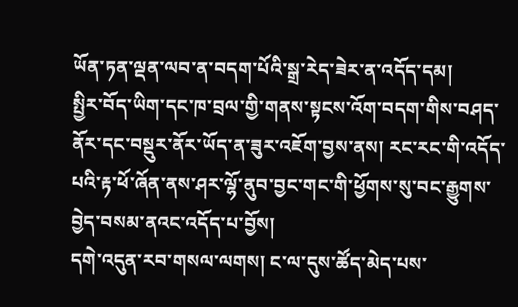ཡོན་ཏན་ལྡན་ལབ་ན་བདག་པོའི་སྒྲ་རེད་ཟེར་ན་འདོད་དམ།
སྤྱིར་བོད་ཡིག་དང་ཁ་བྲལ་གྱི་གནས་སྟངས་འོག་བདག་གིས་བཤད་ནོར་དང་བསྡུར་ནོར་ཡོད་ན་ཟུར་འཇོག་བྱས་ནས། རང་རང་གི་འདོད་པའི་རྟ་ཕོ་ཞོན་ནས་ཤར་ལྷོ་ནུབ་བྱང་གང་གི་ཕྱོགས་སུ་བང་རྒྱུགས་བྱེད་བསམ་ནའང་འདོད་པ་བྱོས།
དགེ་འདུན་རབ་གསལ་ལགས། ང་ལ་དུས་ཚོད་མེད་པས་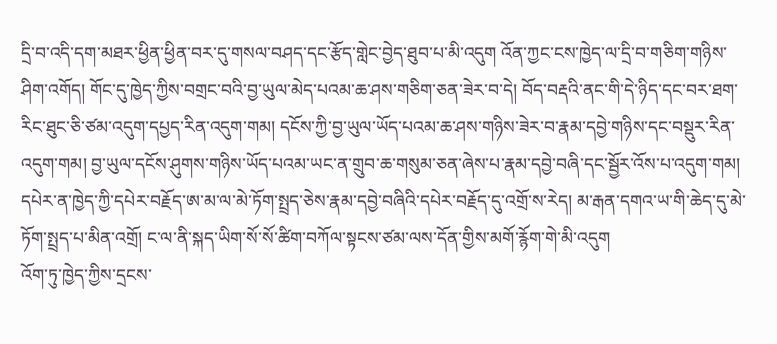དྲི་བ་འདི་དག་མཐར་ཕྱིན་ཕྱིན་བར་དུ་གསལ་བཤད་དང་རྩོད་གླེང་བྱེད་ཐུབ་པ་མི་འདུག འོན་ཀྱང་ངས་ཁྱེད་ལ་དྲི་བ་གཅིག་གཉིས་ཤིག་འགོད། གོང་དུ་ཁྱེད་ཀྱིས་བགྲང་བའི་བྱ་ཡུལ་མེད་པའམ་ཆ་ཤས་གཅིག་ཅན་ཟེར་བ་དེ། བོད་བརྡའི་ནང་གི་དེ་ཉིད་དང་བར་ཐག་རིང་ཐུང་ཅི་ཙམ་འདུག་དཔྱད་རིན་འདུག་གམ། དངོས་ཀྱི་བྱ་ཡུལ་ཡོད་པའམ་ཆ་ཤས་གཉིས་ཟེར་བ་རྣམ་དབྱེ་གཉིས་དང་བསྡུར་རིན་འདུག་གམ། བྱ་ཡུལ་དངོས་ཤུགས་གཉིས་ཡོད་པའམ་ཡང་ན་གྲུབ་ཆ་གསུམ་ཅན་ཞེས་པ་རྣམ་དབྱེ་བཞི་དང་སྦྱོར་འོས་པ་འདུག་གམ། དཔེར་ན་ཁྱེད་ཀྱི་དཔེར་བརྗོད་ཨ་མ་ལ་མེ་ཏོག་སྤྲད་ཅེས་རྣམ་དབྱེ་བཞིའི་དཔེར་བརྗོད་དུ་འགྲོ་ས་རེད། མ་རྒན་དགའ་ཡ་གི་ཆེད་དུ་མེ་ཏོག་སྤྲད་པ་མིན་འགྲོ། ང་ལ་ནི་སྐད་ཡིག་སོ་སོ་ཚིག་བཀོལ་སྟངས་ཙམ་ལས་དོན་གྱིས་མགོ་རྙོག་གེ་མི་འདུག
འོག་ཏུ་ཁྱེད་ཀྱིས་དྲངས་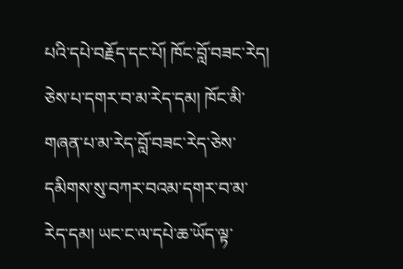པའི་དཔེ་བརྗོད་དང་པོ། ཁོང་བློ་བཟང་རེད། ཅེས་པ་དགར་བ་མ་རེད་དམ། ཁོང་མི་གཞན་པ་མ་རེད་བློ་བཟང་རེད་ཅེས་དམིགས་སུ་བཀར་བའམ་དགར་བ་མ་རེད་དམ། ཡང་ང་ལ་དཔེ་ཆ་ཡོད་ལྟ་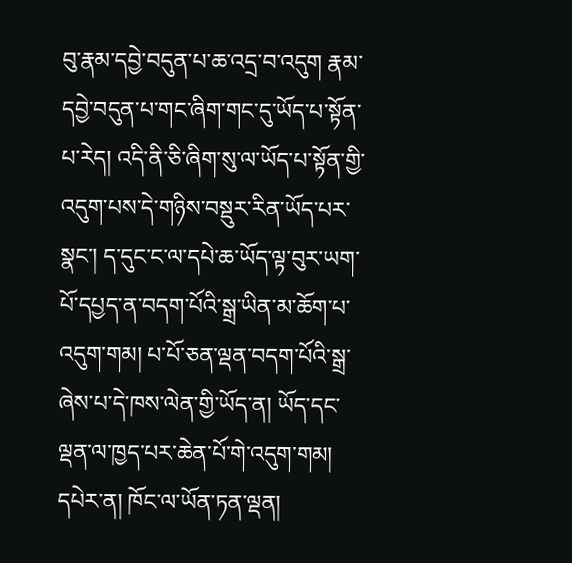བུ་རྣམ་དབྱེ་བདུན་པ་ཆ་འདྲ་བ་འདུག རྣམ་དབྱེ་བདུན་པ་གང་ཞིག་གང་དུ་ཡོད་པ་སྟོན་པ་རེད། འདི་ནི་ཅི་ཞིག་སུ་ལ་ཡོད་པ་སྟོན་གྱི་འདུག་པས་དེ་གཉིས་བསྡུར་རིན་ཡོད་པར་སྣང་། ད་དུང་ང་ལ་དཔེ་ཆ་ཡོད་ལྟ་བུར་ཡག་པོ་དཔྱད་ན་བདག་པོའི་སྒྲ་ཡིན་མ་ཆོག་པ་འདུག་གམ། པ་པོ་ཅན་ལྡན་བདག་པོའི་སྒྲ་ཞེས་པ་དེ་ཁས་ལེན་གྱི་ཡོད་ན། ཡོད་དང་ལྡན་ལ་ཁྱད་པར་ཆེན་པོ་གེ་འདུག་གམ། དཔེར་ན། ཁོང་ལ་ཡོན་ཏན་ལྡན།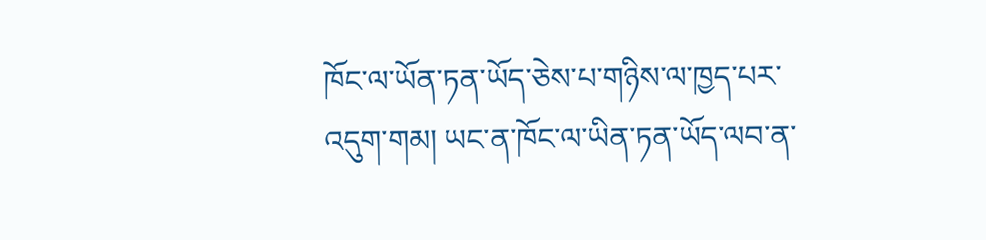ཁོང་ལ་ཡོན་ཏན་ཡོད་ཅེས་པ་གཉིས་ལ་ཁྱད་པར་འདུག་གམ། ཡང་ན་ཁོང་ལ་ཡིན་ཏན་ཡོད་ལབ་ན་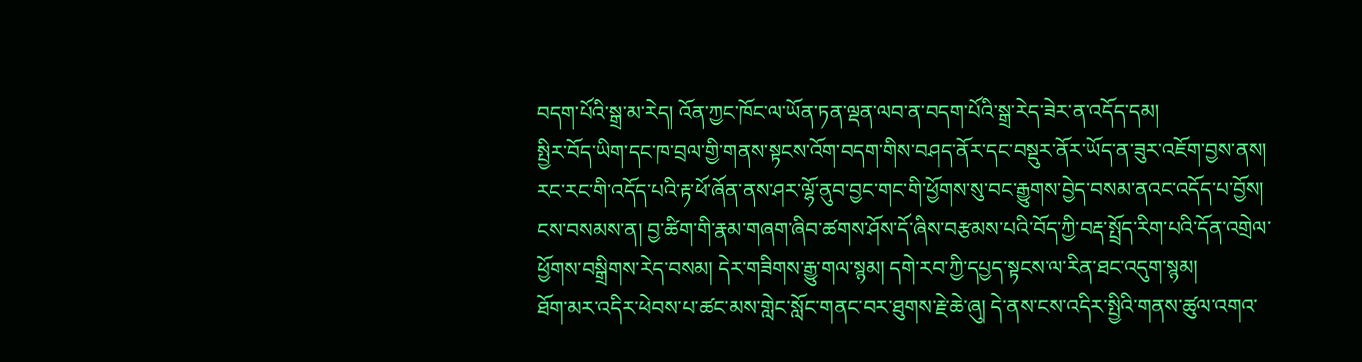བདག་པོའི་སྒྲ་མ་རེད། འོན་ཀྱང་ཁོང་ལ་ཡོན་ཏན་ལྡན་ལབ་ན་བདག་པོའི་སྒྲ་རེད་ཟེར་ན་འདོད་དམ།
སྤྱིར་བོད་ཡིག་དང་ཁ་བྲལ་གྱི་གནས་སྟངས་འོག་བདག་གིས་བཤད་ནོར་དང་བསྡུར་ནོར་ཡོད་ན་ཟུར་འཇོག་བྱས་ནས། རང་རང་གི་འདོད་པའི་རྟ་ཕོ་ཞོན་ནས་ཤར་ལྷོ་ནུབ་བྱང་གང་གི་ཕྱོགས་སུ་བང་རྒྱུགས་བྱེད་བསམ་ནའང་འདོད་པ་བྱོས།
ངས་བསམས་ན། བྱ་ཚིག་གི་རྣམ་གཞག་ཞིབ་ཚགས་ཤོས་དོ་ཞིས་བརྩམས་པའི་བོད་ཀྱི་བརྡ་སྤྲོད་རིག་པའི་དོན་འགྲེལ་ཕྱོགས་བསྒྲིགས་རེད་བསམ། དེར་གཟིགས་རྒྱུ་གལ་སྙམ། དགེ་རབ་ཀྱི་དཔྱད་སྟངས་ལ་རིན་ཐང་འདུག་སྙམ།
ཐོག་མར་འདིར་ཕེབས་པ་ཚང་མས་གླེང་སློང་གནང་བར་ཐུགས་རྗེ་ཆེ་ཞུ། དེ་ནས་ངས་འདིར་སྤྱིའི་གནས་ཚུལ་འགའ་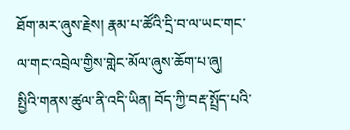ཐོག་མར་ཞུས་རྗེས། རྣམ་པ་ཚོའི་དྲི་བ་ལ་ཡང་གང་ལ་གང་འབྲེལ་གྱིས་གླེང་མོལ་ཞུས་ཆོག་པ་ཞུ།
སྤྱིའི་གནས་ཚུལ་ནི་འདི་ཡིན། བོད་ཀྱི་བརྡ་སྤྲོད་པའི་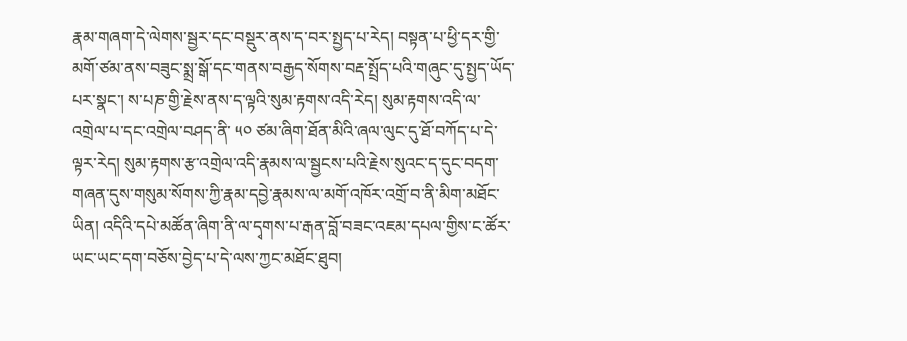རྣམ་གཞག་དེ་ལེགས་སྦྱར་དང་བསྡུར་ནས་ད་བར་སྤྱད་པ་རེད། བསྟན་པ་ཕྱི་དར་གྱི་མགོ་ཙམ་ནས་བཟུང་སྨྲ་སྒོ་དང་གནས་བརྒྱད་སོགས་བརྡ་སྤྲོད་པའི་གཞུང་དུ་སྤྱད་ཡོད་པར་སྣང་། ས་པཎ་གྱི་རྗེས་ནས་ད་ལྟའི་སུམ་རྟགས་འདི་རེད། སུམ་རྟགས་འདི་ལ་འགྲེལ་པ་དང་འགྲེལ་བཤད་ནི་ ༥༠ ཙམ་ཞིག་ཐོན་མིའི་ཞལ་ལུང་དུ་ཐོ་བཀོད་པ་དེ་ལྟར་རེད། སུམ་རྟགས་རྩ་འགྲེལ་འདི་རྣམས་ལ་སྦྱངས་པའི་རྗེས་སུའང་ད་དུང་བདག་གཞན་དུས་གསུམ་སོགས་ཀྱི་རྣམ་དབྱེ་རྣམས་ལ་མགོ་འཁོར་འགྲོ་བ་ནི་མིག་མཐོང་ཡིན། འདིའི་དཔེ་མཚོན་ཞིག་ནི་ལ་དྭགས་པ་རྒན་བློ་བཟང་འཇམ་དཔལ་གྱིས་ང་ཚོར་ཡང་ཡང་དག་བཅོས་བྱེད་པ་དེ་ལས་ཀྱང་མཐོང་ཐུབ།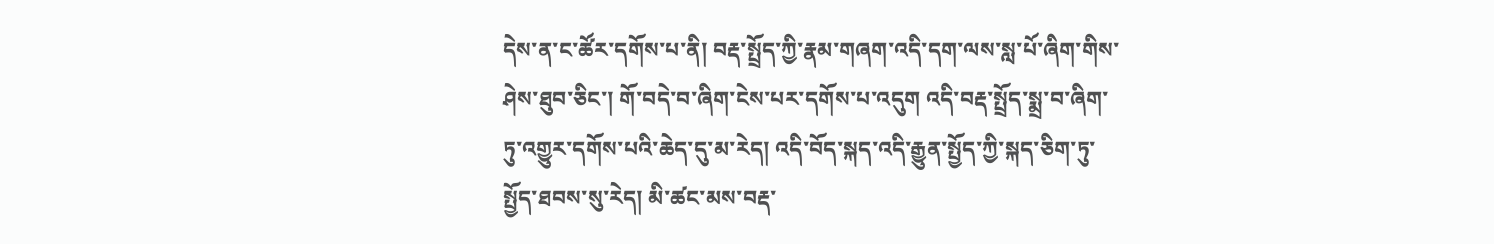དེས་ན་ང་ཚོར་དགོས་པ་ནི། བརྡ་སྤྲོད་ཀྱི་རྣམ་གཞག་འདི་དག་ལས་སླ་པོ་ཞིག་གིས་ཤེས་ཐུབ་ཅིང་། གོ་བདེ་བ་ཞིག་ངེས་པར་དགོས་པ་འདུག འདི་བརྡ་སྤྲོད་སྨྲ་བ་ཞིག་ཏུ་འགྱུར་དགོས་པའི་ཆེད་དུ་མ་རེད། འདི་བོད་སྐད་འདི་རྒྱུན་སྤྱོད་ཀྱི་སྐད་ཅིག་ཏུ་སྤྱོད་ཐབས་སུ་རེད། མི་ཚང་མས་བརྡ་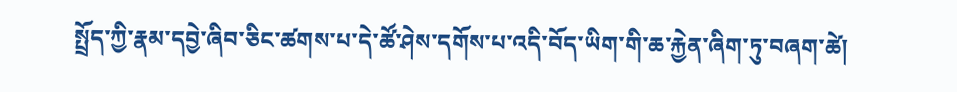སྤྲོད་ཀྱི་རྣམ་དབྱེ་ཞིབ་ཅིང་ཚགས་པ་དེ་ཚོ་ཤེས་དགོས་པ་འདི་བོད་ཡིག་གི་ཆ་རྐྱེན་ཞིག་ཏུ་བཞག་ཚེ།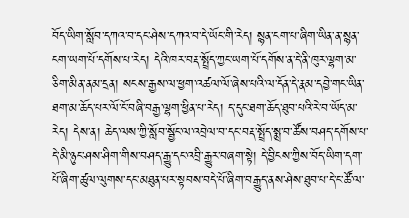བོད་ཡིག་སློབ་དཀའ་བ་དང་ཤེས་དཀའ་བ་དེ་ཡོང་གི་རེད། སྙན་ངག་པ་ཞིག་ཡིན་ན་སྙན་ངག་ཡག་པོ་དགོས་པ་རེད། དེའི་ཁར་བརྡ་སྤྲོད་ཀྱང་ཡག་པོ་དགོས་ན་དེ་ནི་ཁུར་ལྷག་མ་ཅིག་མིན་ནམ་དྲན། སངས་རྒྱས་ལ་ཕྱག་འཚལ་ལོ་ཞེས་པའི་ལ་དོན་དེ་རྣམ་དབྱེ་གང་ཡིན་ཐག་མ་ཆོད་པར་ལོ་ངོ་བཞི་བརྒྱ་ལྷག་ཕྱིན་པ་རེད། ད་དུང་ཐག་ཆོད་ཐུབ་པའི་རེ་བ་ཡོད་མ་རེད། དེས་ན། ཆེད་ལས་ཀྱི་སློབ་སྦྱོང་ལ་འབྲེལ་བ་དང་བརྡ་སྤྲོད་སྨྲ་བ་ཚོས་བཤད་དགོས་པ་དེ་མི་ཉུང་ཤས་ཤིག་གིས་བཤད་རྒྱུ་དང་འབྲི་རྒྱུར་བཞག་སྟེ། དེ་བྱིངས་ཀྱིས་བོད་ཡིག་དག་པོ་ཞིག་ཚུལ་ལུགས་དང་མཐུན་པར་སྟབས་བདེ་པོ་ཞིག་བརྒྱུད་ནས་ཤེས་ཐུབ་པ་དེ་ང་ཚོ་ལ་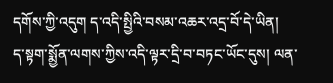དགོས་ཀྱི་འདུག ད་འདི་སྤྱིའི་བསམ་འཆར་འདྲ་བོ་དེ་ཡིན།
ད་སྟག་སྨྱོན་ལགས་ཀྱིས་འདི་ལྟར་དྲི་བ་བཏང་ཡོང་དུས། ལན་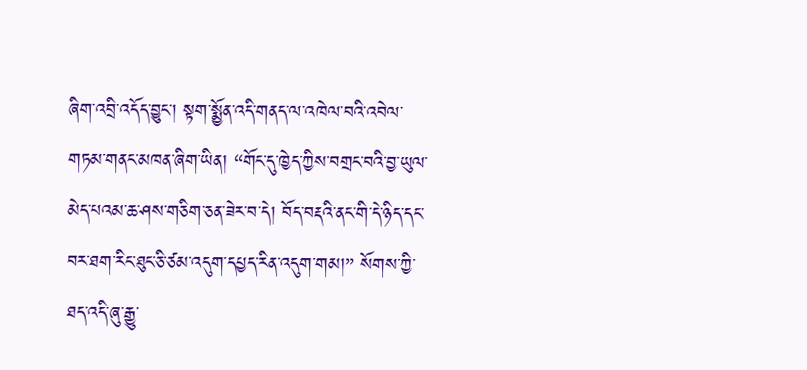ཞིག་འབྲི་འདོད་བྱུང་། སྟག་སྨྱོན་འདི་གནད་ལ་འཁེལ་བའི་འབེལ་གཏམ་གནང་མཁན་ཞིག་ཡིན། “གོང་དུ་ཁྱེད་ཀྱིས་བགྲང་བའི་བྱ་ཡུལ་མེད་པའམ་ཆ་ཤས་གཅིག་ཅན་ཟེར་བ་དེ། བོད་བརྡའི་ནང་གི་དེ་ཉིད་དང་བར་ཐག་རིང་ཐུང་ཅི་ཙམ་འདུག་དཔྱད་རིན་འདུག་གམ།” སོགས་ཀྱི་ཐད་འདི་ཞུ་རྒྱུ་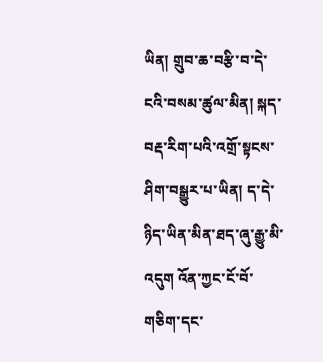ཡིན། གྲུབ་ཆ་བརྩི་བ་དེ་ངའི་བསམ་ཚུལ་མིན། སྐད་བརྡ་རིག་པའི་འགྲོ་སྟངས་ཤིག་བསྒྱུར་པ་ཡིན། ད་དེ་ཉིད་ཡིན་མིན་ཐད་ཞུ་རྒྱུ་མི་འདུག འོན་ཀྱང་ངོ་བོ་གཅིག་དང་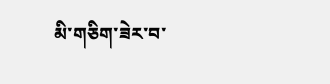མི་གཅིག་ཟེར་བ་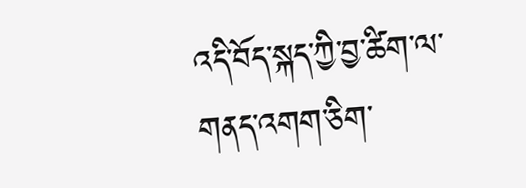འདི་བོད་སྐད་ཀྱི་བྱ་ཚིག་ལ་གནད་འགག་ཅིག་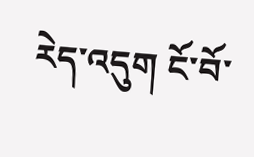རེད་འདུག ངོ་བོ་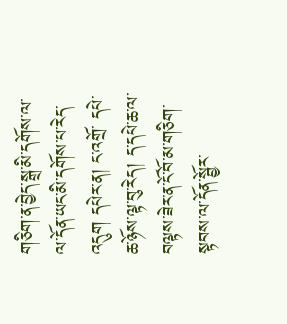གཅིག་ན་བྱེད་སྒྲ་མི་དགོས་ལ་ལ་དོན་ཡང་མི་དགོས་པ་རེད་འདུག དཔེར་ན། ང་འགྲོ་ དཔེ་ཆ་ཉོས་ལྟ་བུ་རེད། ད་དཔེ་ཆ་ལ་བལྟས་ཟེར་ན་ངོ་བོ་མ་གཅིག་སྟབས་ལ་དོན་སྦྱོར་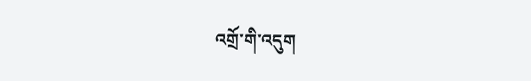འགྲོ་གི་འདུག